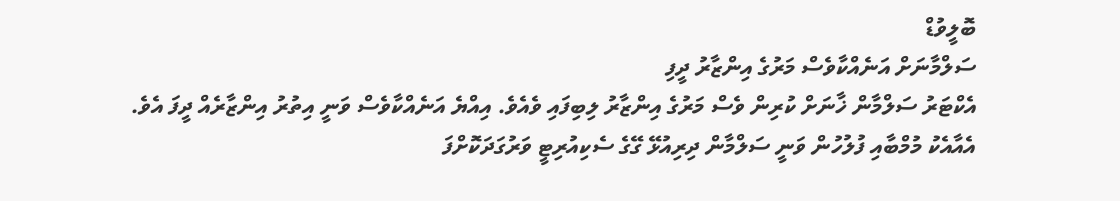ބޮލީވުޑް
ސަލްމާނަށް އަނެއްކާވެސް މަރުގެ އިންޒާރު ދީފި
އެކްޓަރު ސަލްމާން ޚާނަށް ކުރިން ވެސް މަރުގެ އިންޒާރު ލިބިފައި ވެއެވެ. އިއްޔެ އަނެއްކާވެސް ވަނީ އިތުރު އިންޒާރެއް ދީފަ އެވެ. އެއާއެކު މުމްބާއި ފުލުހުން ވަނީ ސަލްމާން ދިރިއުޅޭ ގޭގެ ސެކިއުރިޓީ ވަރުގަދަކޮށްފަ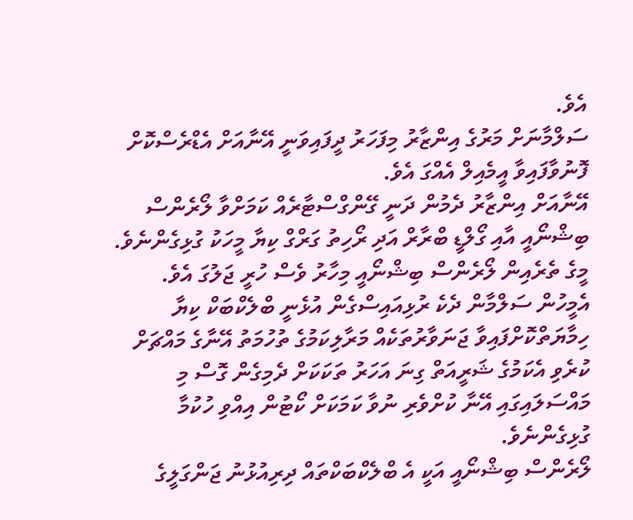އެވެ.
ސަލްމާނަށް މަރުގެ އިންޒާރު މިފަހަރު ދީފައިވަނީ އޭނާއަށް އެޑްރެސްކޮށް ފޮނުވާފައިވާ އީމެއިލް އެއްގަ އެވެ.
އޭނާއަށް އިންޒާރު ދެމުން ދަނީ ގޭންގްސްޓާރެއް ކަމަށްވާ ލޯރެންސް ބިޝްނޯއީ އާއި ގޯލްޑީ ބްރާރް އަދި ރޯހިތު ގަރްގް ކިޔާ މީހަކު ގުޅިގެންނެވެ. މީގެ ތެރެއިން ލޯރެންސް ބިޝްނޯއީ މިހާރު ވެސް ހުރީ ޖަލުގަ އެވެ.
އެމީހުން ސަލްމާން ދެކެ ރުޅިއައިސްގެން އުޅެނީ ބްލެކްބަކް ކިޔާ ހިމާޔަތްކޮށްފައިވާ ޖަނަވާރުތަކެއް މަރާލިކަމުގެ ތުހުމަތު އޭނާގެ މައްޗަށް ކުރެވި އެކަމުގެ ޝަރީއަތް ގިނަ އަހަރު ތަކަކަށް ދެމިގެން ގޮސް މި މައްސަލައިގައި އޭނާ ކުށްވެރި ނުވާ ކަމަކަށް ކޯޓުން އިއްވި ހުކުމާ ގުޅިގެންނެވެ.
ލޯރެންސް ބިޝްނޯއީ އަކީ އެ ބްލެކްބަކްތައް ދިރިއުޅުނު ޖަންގަލީގެ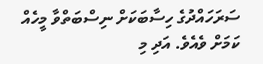ސަރަހައްދުގެ ހިސާބަކަށް ނިސްބަތްވާ މީހެއް ކަމަށް ވެއެވެ. އަދި މި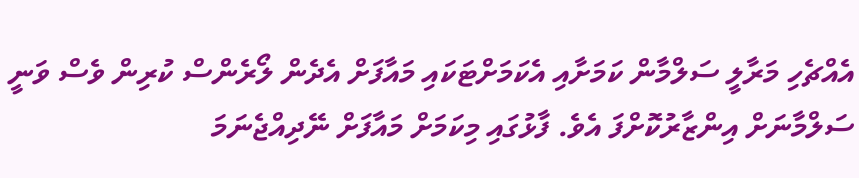އެއްޗެހި މަރާލީ ސަލްމާން ކަމަށާއި އެކަމަށްޓަކައި މައާފަށް އެދެން ލޯރެންސް ކުރިން ވެސް ވަނީ ސަލްމާނަށް އިންޒާރުކޮށްފަ އެވެ. ފާޅުގައި މިކަމަށް މައާފަށް ނޭދިއްޖެނަމަ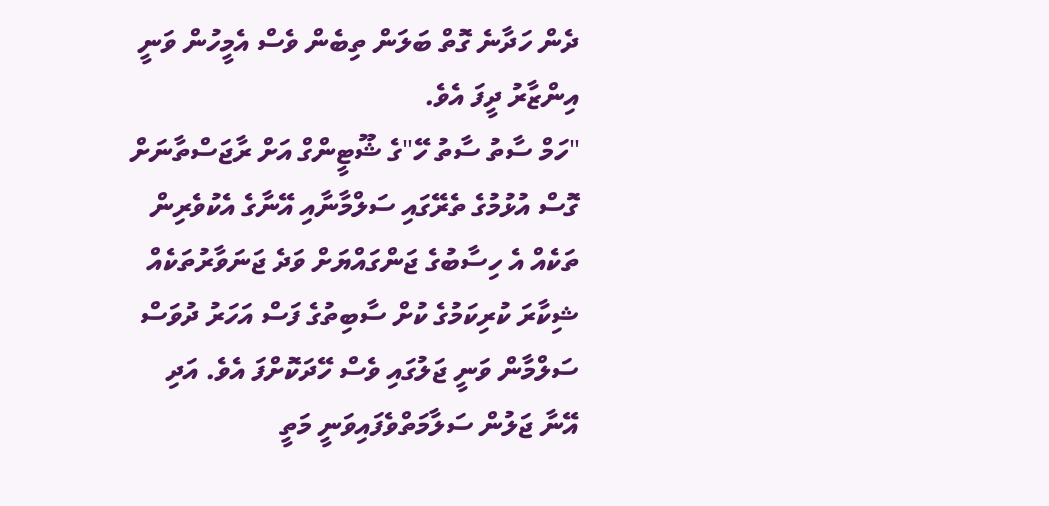ދެން ހަދާނެ ގޮތް ބަލަން ތިބެން ވެސް އެމީހުން ވަނީ އިންޒާރު ދީފަ އެވެ.
"ހަމް ސާތު ސާތު ހޭ"ގެ ޝޫޓީންގް އަށް ރާޖަސްތާނަށް ގޮސް އުޅުމުގެ ތެރޭގައި ސަލްމާނާއި އޭނާގެ އެކުވެރިން ތަކެއް އެ ހިސާބުގެ ޖަންގައްޔަށް ވަދެ ޖަނަވާރުތަކެއް ޝިކާރަ ކުރިކަމުގެ ކުށް ސާބިތުގެ ފަސް އަހަރު ދުވަސް ސަލްމާން ވަނީ ޖަލުގައި ވެސް ހޭދަކޮށްފަ އެވެ. އަދި އޭނާ ޖަލުން ސަލާމަތްވެފައިވަނީ މަތީ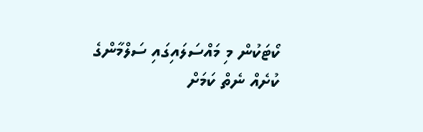ކޯޓަކުން މި މައްސަލައިގައި ސަލްމާންގެ ކުށެއް ނެތް ކަމަށް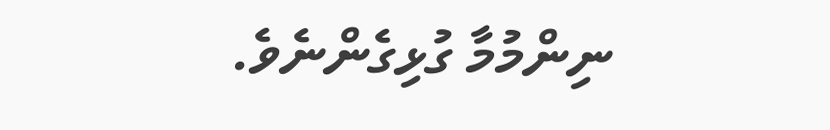ނިންމުމާ ގުޅިގެންނެވެ.